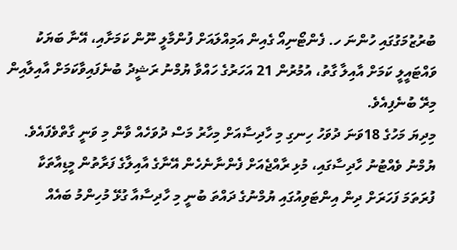ބުރުޒުމަގުގައި ހުންނަ ހ. ފެންޓޯނިއޯ ގެއިން އަމިއްލައަށް ފުންމާލީ ނޫން ކަމަށާއި، އޭނާ ބަޔަކު ވައްޓައީލީ ކަމަށް އާއިލާ ގާތު، އުމުރުން 21 އަހަރުގެ ހައްވާ ޔުމްނު ރަޝީދު ބުނެފައިވާކަމަށް އާއިލާއިން މިރޭ ބުނެފިއެވެ.
މިދިޔަ މަހުގެ 18ވަނަ ދުވަހު ހިނގި މި ހާދިސާއަށް މިހާރު މަސް ދުވަހެއް ވާން މި ވަނީ ގާތްވެފައެވެ.
ޔުމްނު ވެއްޓުނު ހާދިސާގައި، މުޅި ރާއްޖެއަށް ފެންނާނެހެން އޭނާގެ އާއިލާގެ ފަރާތުން މީޑިއާތަކާ ފުރަތަމަ ފަހަރަށް ދިން އިންޓަވިއުގައި ޔުމްނުގެ ދައްތަ ބުނީ މި ހާދިސާއާ ގުޅޭ މުހިންމު ބައެއް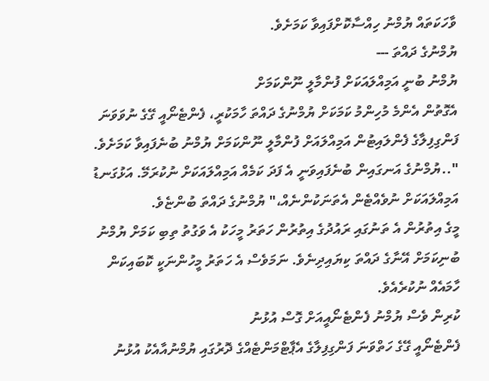ވާހަކަތައް ޔުމްނު ހިއްސާކޮށްފައިވާ ކަމަށެވެ.
ޔުމްނުގެ ދައްތަ ---
ޔުމްނު ބުނީ އަމިއްލައަކަށް ފުންމާލީ ނޫންކަމަށް
އެގޮތުން އެންމެ މުހިންމު ކަމަކަށް ޔުމްނުގެ ދައްތަ ހާމަކުރީ، ފެންޓެނޯއީ ގޭގެ ނުވަވަނަ ފަންގިފިލާގެ ފެންލައިޓުން އަމިއްލައަށް ފުންމާލީ ނޫންކަމަށް ޔުމްނު ބުނެފައިވާ ކަމަށެވެ.
"..ޔުމްނުގެ އަނގައިން ބުނެފައިވަނީ އެ ފަދަ ކަމެއް އަމިއްލައަކަށް ނުކުރަމޭ. އަޅުގަނޑު އަމިއްލައަކަށް ނުވެއްޓެން އެތަނަކުންނެއް،" ޔުމްނުގެ ދައްތަ ބުންޏެވެ.
މީގެ އިތުރުން އެ ތަނުގައި ރައުދުގެ އިތުރުން ހަތަރު މީހަކު އެ ވަގުތު ތިބި ކަމަށް ޔުމްނު ބުނިކަމަށް އޭނާގެ ދައްތަ ކިޔައިދިނެވެ. ނަމަވެސް އެ ހަތަރު މީހުންނަކީ ކޮބައިކަން ހާމައެއް ނުކުރެއެވެ.
ކުރިން ވެސް ޔުމްނު ފެންޓެނޯއީއަށް ގޮސް އުޅުނު
ފެންޓެނޯއީ ގޭގެ ހަތްވަނަ ފަންގިފިލާގެ އެޕާޓްމަންޓެއްގެ ދޮރުގައި ޔުމްނުއާއެކު އުޅުނު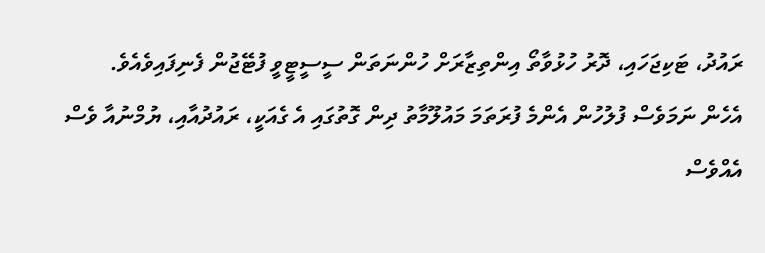ރައުދު، ޓަކިޖަހައި، ދޮރު ހުޅުވާތޯ އިންތިޒާރަށް ހުންނަތަން ސީސީޓީވީ ފުޓޭޖުން ފެނިފައިވެއެވެ.
އެހެން ނަމަވެސް ފުލުހުން އެންމެ ފުރަތަމަ މައުލޫމާތު ދިން ގޮތުގައި އެ ގެއަކީ، ރައުދުއާއި، ޔުމްނުއާ ވެސް އެއްވެސް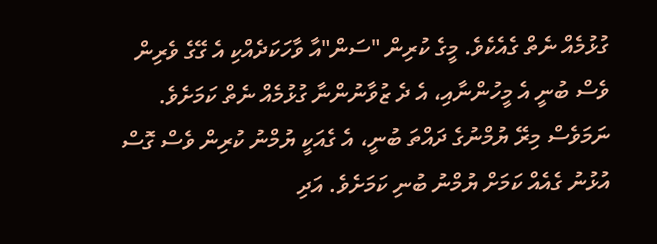ގުޅުމެއް ނެތް ގެއެކެވެ. މީގެ ކުރިން "ސަން"އާ ވާހަކަދެއްކި އެ ގޭގެ ވެރިން ވެސް ބުނީ އެ މީހުންނާއި، އެ ދެ ޒުވާނުންނާ ގުޅުމެއް ނެތް ކަމަށެވެ.
ނަމަވެސް މިރޭ ޔުމްނުގެ ދައްތަ ބުނީ، އެ ގެއަކީ ޔުމްނު ކުރިން ވެސް ގޮސް އުޅުނު ގެއެއް ކަމަށް ޔުމްނު ބުނި ކަމަށެވެ. އަދި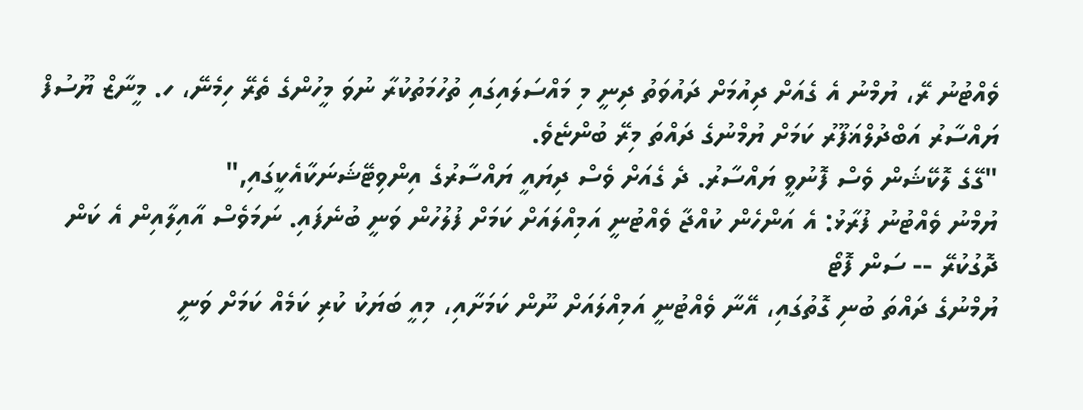ވެއްޓުނު ރޭ، ޔުމްނު އެ ގެއަށް ދިއުމަށް ދައުވަތު ދިނީ މި މައްސަލައިގައި ތުހުމަތުކުރާ ނުވަ މީހުންގެ ތެރޭ ހިމެނޭ، ހ. މީނާޒް ޔޫސުފް ޔައްސާރު އަބްދުލްޣަފޫރު ކަމަށް ޔުމްނުގެ ދައްތަ މިރޭ ބުންޏެވެ.
"ގޭގެ ލޮކޭޝަން ވެސް ފޮނުވީ ޔައްސާރު. ދެ ގެއަށް ވެސް ދިޔައީ ޔައްސާރުގެ އިންވިޓޭޝަނަކާއެކީގައި,"
ޔުމްނު ވެއްޓުނު ފުރާޅު: އެ އަންހެން ކުއްޖާ ވެއްޓުނީ އަމިއްލައަށް ކަމަށް ފުލުހުން ވަނީ ބުނެފައި. ނަމަވެސް އާއިލާއިން އެ ކަން ދޮގުކުރޭ -- ސަން ފޮޓޯ
ޔުމްނުގެ ދައްތަ ބުނި ގޮތުގައި، އޭނާ ވެއްޓުނީ އަމިއްލައަށް ނޫން ކަމަށާއި، މިއީ ބަޔަކު ކުރި ކަމެއް ކަމަށް ވަނީ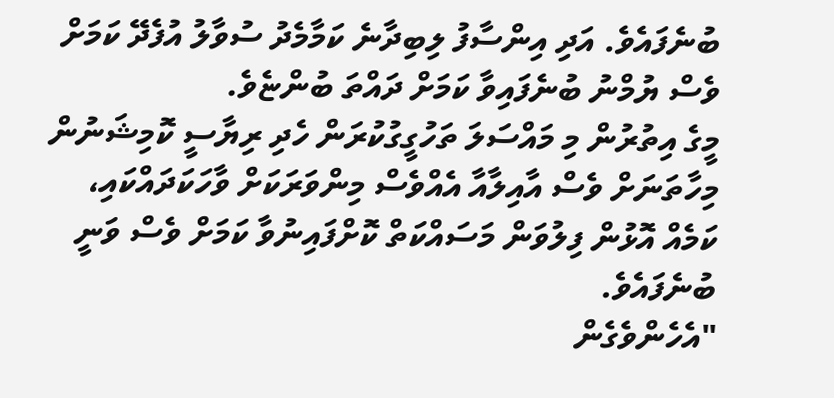ބުނެފައެވެ. އަދި އިންސާފު ލިބިދާނެ ކަމާމެދު ސުވާލު އުފެދޭ ކަމަށް ވެސް ޔުމްނު ބުނެފައިވާ ކަމަށް ދައްތަ ބުންޏެވެ.
މީގެ އިތުރުން މި މައްސަލަ ތަހުގީގުކުރަން ހެދި ރިޔާސީ ކޮމިޝަނުން މިހާތަނަށް ވެސް އާއިލާއާ އެއްވެސް މިންވަރަކަށް ވާހަކަދައްކައި، ކަމެއް އޮޅުން ފިލުވަން މަސައްކަތް ކޮށްފައިނުވާ ކަމަށް ވެސް ވަނީ ބުނެފައެވެ.
"އެހެންވެގެން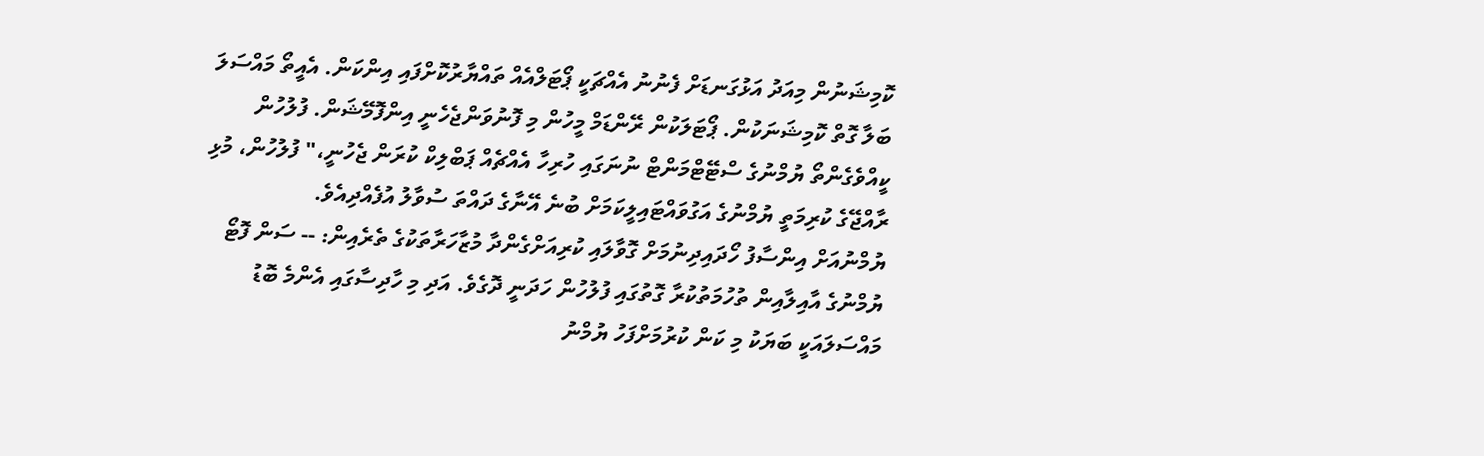ކޮމިޝަނުން މިއަދު އަޅުގަނޑަށް ފެނުނު އެއްޗަކީ ޕޯޓަލްއެއް ތައްޔާރުކޮށްފައި އިންކަން. އެއީތޯ މައްސަލަ ބަލާ ގޮތް ކޮމިޝަނަކުން. ޕޯޓަލަކުން ރޭންޑަމް މީހުން މި ފޮނުވަންޖެހެނީ އިންފޮމޭޝަން. ފުލުހުން ކީއްވެގެންތޯ ޔުމްނުގެ ސްޓޭޓްމަންޓް ނުނަގައި ހުރިހާ އެއްޗެއް ޕަބްލިކް ކުރަން ޖެހުނީ،" ފުލުހުން، މުޅި ރާއްޖޭގެ ކުރިމަތީ ޔުމްނުގެ އަގުވައްޓައިލީކަމަށް ބުނެ އޭނާގެ ދައްތަ ސުވާލު އުފެއްދިއެވެ.
ޔުމްނުއަށް އިންސާފު ހޯދައިދިނުމަށް ގޮވާލައި ކުރިއަށްގެންދާ މުޒާހަރާތަކުގެ ތެރެއިން: -- ސަން ފޮޓޯ
ޔުމްނުގެ އާއިލާއިން ތުހުމަތުކުރާ ގޮތުގައި ފުލުހުން ހަދަނީ ދޮގެވެ. އަދި މި ހާދިސާގައި އެންމެ ބޮޑު މައްސަލައަކީ ބަޔަކު މި ކަން ކުރުމަށްފަހު ޔުމްނު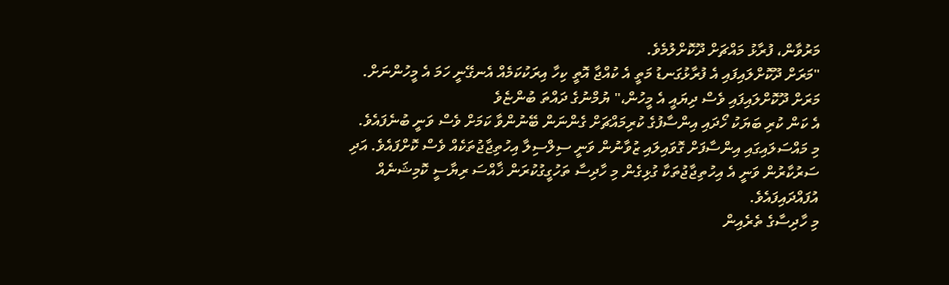މަރުވާން، ފުރާޅު މައްޗަށް ދޫކޮށްލުމެވެ.
"މަރަށް ދޫކޮށްލައިފައި އެ ފުރާޅުގަނޑު މަތީ އެ ކުއްޖާ އޮތީ ކިހާ އިރަކުކަމެއް އެނގޭނީ ހަމަ އެ މީހުންނަށް. މަރަށް ދޫކޮށްލައިފައި ވެސް ދިޔައީ އެ މީހުން،" ޔުމްނުގެ ދައްތަ ބުންޏެވެ
އެ ކަން ކުރި ބަޔަކު ހޯދައި އިންސާފުގެ ކުރިމައްޗަށް ގެންނަން ބޭނުންވާ ކަމަށް ވެސް ވަނީ ބުނެފައެވެ.
މި މައްސަލައިގައި އިންސާފަށް ގޮވައިލައި ޒުވާނުން ވަނީ ސިލްސިލާ އިހުތިޖާޖުތަކެއް ވެސް ކޮށްފައެވެ. އަދި ސަރުކާރުން ވަނީ އެ އިހުތިޖާޖުތަކާ ގުޅިގެން މި ހާދިސާ ތަހުގީގުކުރަން ޚާއްސަ ރިޔާސީ ކޮމިޝަނެއް އުފައްދައިފައެވެ.
މި ހާދިސާގެ ތެރެއިން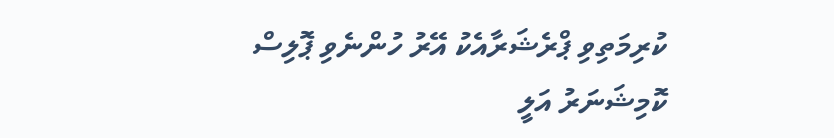ކުރިމަތިވި ޕްރެޝަރާއެކު އޭރު ހުންނެވި ޕޮލިސް ކޮމިޝަނަރު އަލީ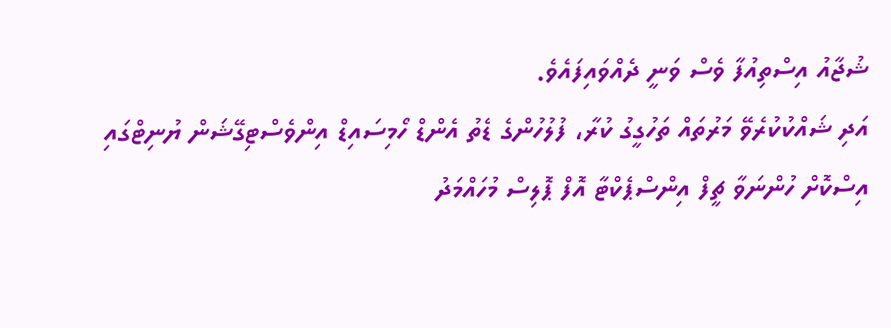ޝުޖާއު އިސްތިއުފާ ވެސް ވަނީ ދެއްވައިފައެވެ.
އަދި ޝައްކުކުރެވޭ މަރުތައް ތަހުގީގު ކުރާ، ފުލުހުންގެ ޑެތު އެންޑް ހޯމިސައިޑް އިންވެސްޓިގޭޝަން ޔުނިޓްގައި އިސްކޮށް ހުންނަވާ ޗީފް އިންސްޕެކްޓާ އޮފް ޕޮލިސް މުހައްމަދު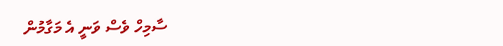ސާމިހް ވެސް ވަނީ އެ މަގާމުން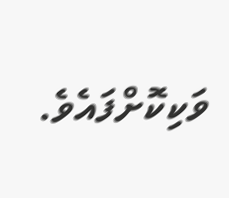ވަކިކޮށްފައެވެ.